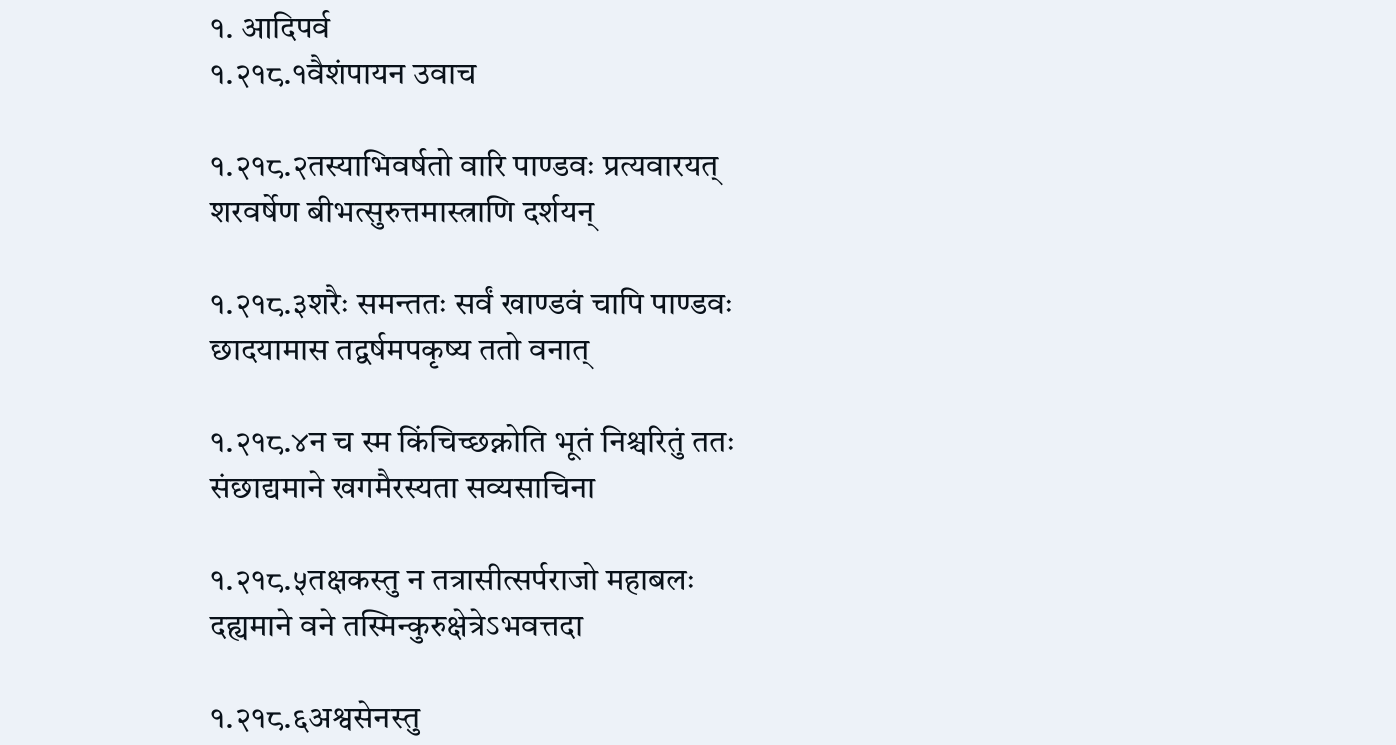१. आदिपर्व
१.२१८.१वैशंपायन उवाच

१.२१८.२तस्याभिवर्षतो वारि पाण्डवः प्रत्यवारयत्
शरवर्षेण बीभत्सुरुत्तमास्त्राणि दर्शयन्

१.२१८.३शरैः समन्ततः सर्वं खाण्डवं चापि पाण्डवः
छादयामास तद्वर्षमपकृष्य ततो वनात्

१.२१८.४न च स्म किंचिच्छक्नोति भूतं निश्चरितुं ततः
संछाद्यमाने खगमैरस्यता सव्यसाचिना

१.२१८.५तक्षकस्तु न तत्रासीत्सर्पराजो महाबलः
दह्यमाने वने तस्मिन्कुरुक्षेत्रेऽभवत्तदा

१.२१८.६अश्वसेनस्तु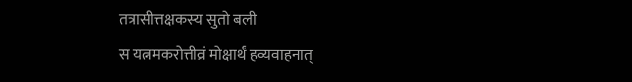तत्रासीत्तक्षकस्य सुतो बली
स यत्नमकरोत्तीव्रं मोक्षार्थं हव्यवाहनात्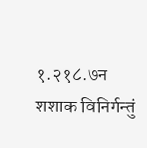१.२१८.७न शशाक विनिर्गन्तुं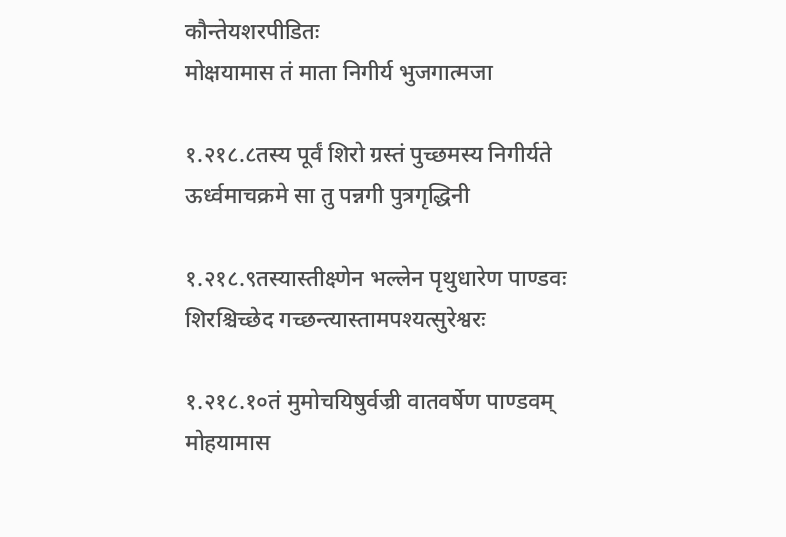कौन्तेयशरपीडितः
मोक्षयामास तं माता निगीर्य भुजगात्मजा

१.२१८.८तस्य पूर्वं शिरो ग्रस्तं पुच्छमस्य निगीर्यते
ऊर्ध्वमाचक्रमे सा तु पन्नगी पुत्रगृद्धिनी

१.२१८.९तस्यास्तीक्ष्णेन भल्लेन पृथुधारेण पाण्डवः
शिरश्चिच्छेद गच्छन्त्यास्तामपश्यत्सुरेश्वरः

१.२१८.१०तं मुमोचयिषुर्वज्री वातवर्षेण पाण्डवम्
मोहयामास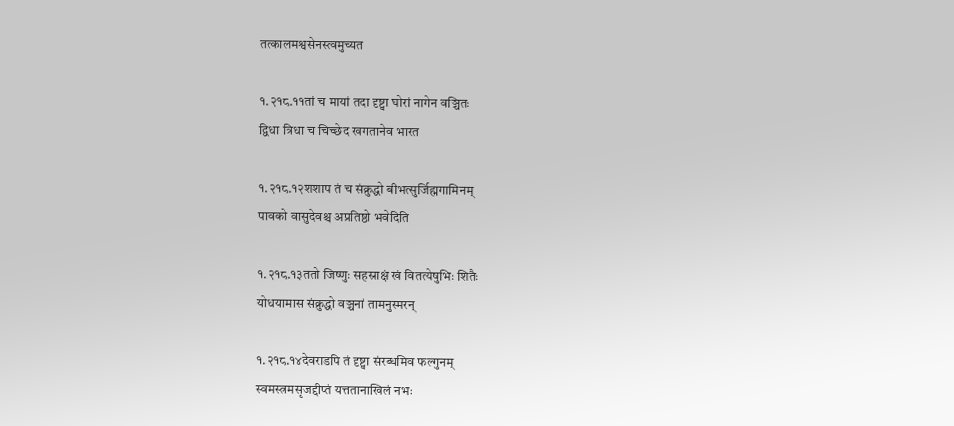तत्कालमश्वसेनस्त्वमुच्यत

१.२१८.११तां च मायां तदा दृष्ट्वा घोरां नागेन वञ्चितः
द्विधा त्रिधा च चिच्छेद खगतानेव भारत

१.२१८.१२शशाप तं च संक्रुद्धो बीभत्सुर्जिह्मगामिनम्
पावको वासुदेवश्च अप्रतिष्ठो भवेदिति

१.२१८.१३ततो जिष्णुः सहस्राक्षं खं वितत्येषुभिः शितैः
योधयामास संक्रुद्धो वञ्चनां तामनुस्मरन्

१.२१८.१४देवराडपि तं दृष्ट्वा संरब्धमिव फल्गुनम्
स्वमस्त्रमसृजद्दीप्तं यत्ततानाखिलं नभः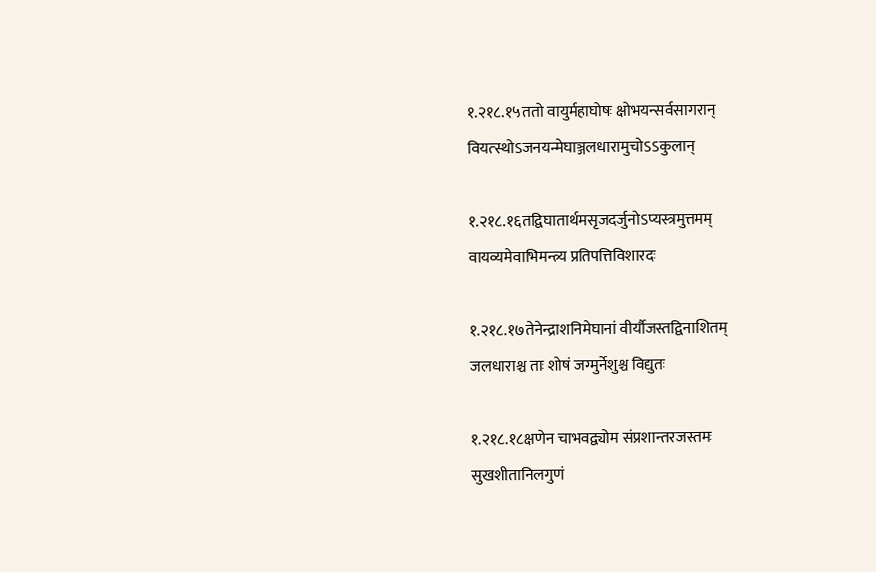१.२१८.१५ततो वायुर्महाघोषः क्षोभयन्सर्वसागरान्
वियत्स्थोऽजनयन्मेघाञ्जलधारामुचोऽऽकुलान्

१.२१८.१६तद्विघातार्थमसृजदर्जुनोऽप्यस्त्रमुत्तमम्
वायव्यमेवाभिमन्त्र्य प्रतिपत्तिविशारदः

१.२१८.१७तेनेन्द्राशनिमेघानां वीर्यौजस्तद्विनाशितम्
जलधाराश्च ताः शोषं जग्मुर्नेशुश्च विद्युतः

१.२१८.१८क्षणेन चाभवद्व्योम संप्रशान्तरजस्तमः
सुखशीतानिलगुणं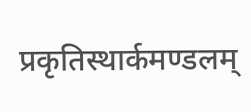प्रकृतिस्थार्कमण्डलम्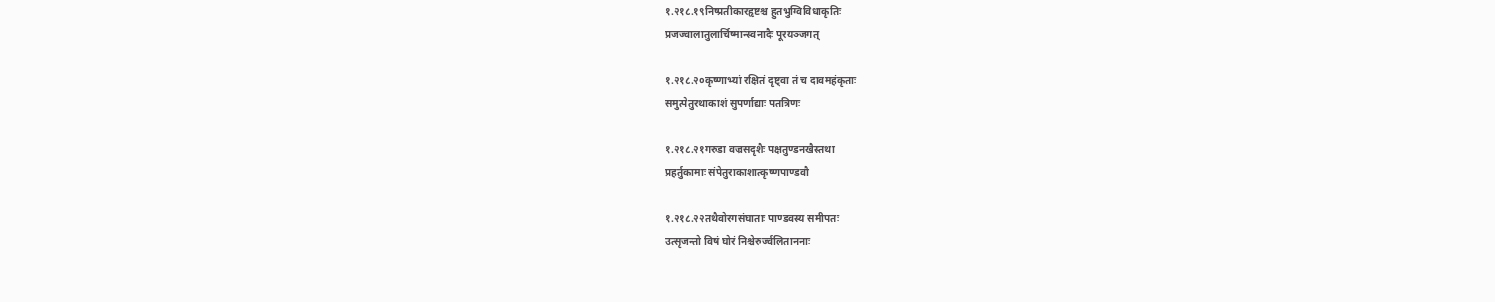१.२१८.१९निष्प्रतीकारहृष्टश्च हुतभुग्विविधाकृतिः
प्रजज्वालातुलार्चिष्मान्स्वनादैः पूरयञ्जगत्

१.२१८.२०कृष्णाभ्यां रक्षितं दृष्ट्वा तं च दावमहंकृताः
समुत्पेतुरथाकाशं सुपर्णाद्याः पतत्रिणः

१.२१८.२१गरुडा वज्रसदृशैः पक्षतुण्डनखैस्तथा
प्रहर्तुकामाः संपेतुराकाशात्कृष्णपाण्डवौ

१.२१८.२२तथैवोरगसंघाताः पाण्डवस्य समीपतः
उत्सृजन्तो विषं घोरं निश्चेरुर्ज्वलिताननाः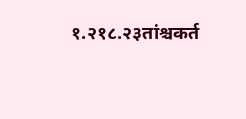१.२१८.२३तांश्चकर्त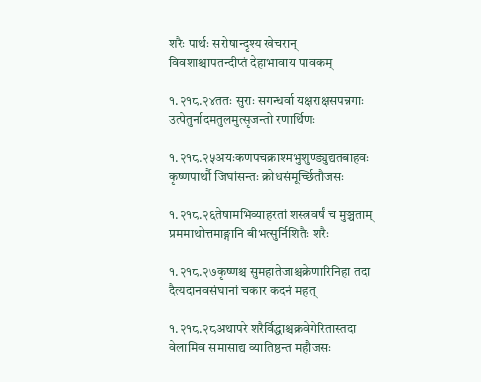शरैः पार्थः सरोषान्दृश्य खेचरान्
विवशाश्चापतन्दीप्तं देहाभावाय पावकम्

१.२१८.२४ततः सुराः सगन्धर्वा यक्षराक्षसपन्नगाः
उत्पेतुर्नादमतुलमुत्सृजन्तो रणार्थिणः

१.२१८.२५अयःकणपचक्राश्मभुशुण्ड्युद्यतबाहवः
कृष्णपार्थौ जिघांसन्तः क्रोधसंमूर्च्छितौजसः

१.२१८.२६तेषामभिव्याहरतां शस्त्रवर्षं च मुञ्चताम्
प्रममाथोत्तमाङ्गानि बीभत्सुर्निशितैः शरैः

१.२१८.२७कृष्णश्च सुमहातेजाश्चक्रेणारिनिहा तदा
दैत्यदानवसंघानां चकार कदनं महत्

१.२१८.२८अथापरे शरैर्विद्धाश्चक्रवेगेरितास्तदा
वेलामिव समासाद्य व्यातिष्ठन्त महौजसः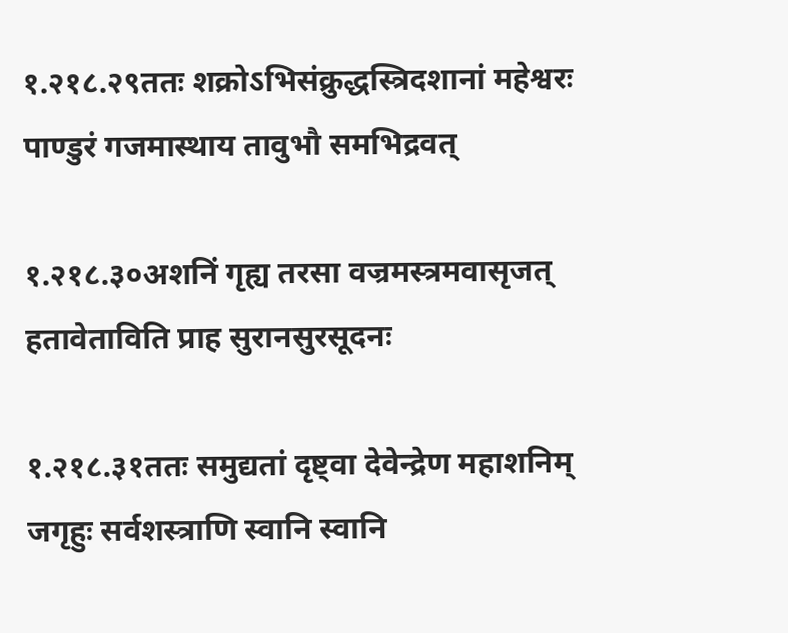१.२१८.२९ततः शक्रोऽभिसंक्रुद्धस्त्रिदशानां महेश्वरः
पाण्डुरं गजमास्थाय तावुभौ समभिद्रवत्

१.२१८.३०अशनिं गृह्य तरसा वज्रमस्त्रमवासृजत्
हतावेताविति प्राह सुरानसुरसूदनः

१.२१८.३१ततः समुद्यतां दृष्ट्वा देवेन्द्रेण महाशनिम्
जगृहुः सर्वशस्त्राणि स्वानि स्वानि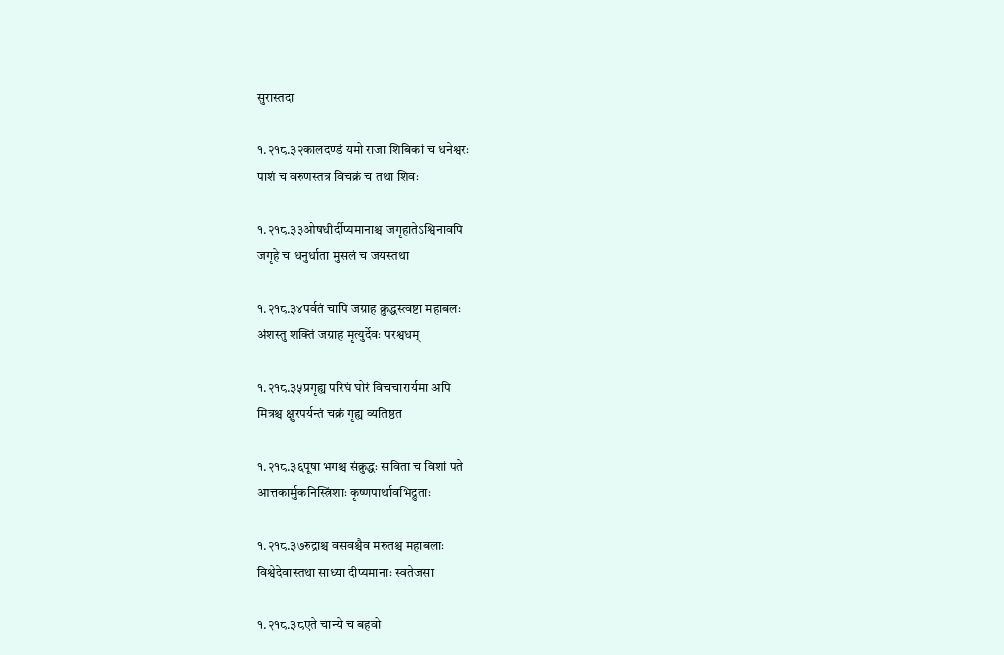सुरास्तदा

१.२१८.३२कालदण्डं यमो राजा शिबिकां च धनेश्वरः
पाशं च वरुणस्तत्र विचक्रं च तथा शिवः

१.२१८.३३ओषधीर्दीप्यमानाश्च जगृहातेऽश्विनावपि
जगृहे च धनुर्धाता मुसलं च जयस्तथा

१.२१८.३४पर्वतं चापि जग्राह क्रुद्धस्त्वष्टा महाबलः
अंशस्तु शक्तिं जग्राह मृत्युर्देवः परश्वधम्

१.२१८.३५प्रगृह्य परिघं घोरं विचचारार्यमा अपि
मित्रश्च क्षुरपर्यन्तं चक्रं गृह्य व्यतिष्ठत

१.२१८.३६पूषा भगश्च संक्रुद्धः सविता च विशां पते
आत्तकार्मुकनिस्त्रिंशाः कृष्णपार्थावभिद्रुताः

१.२१८.३७रुद्राश्च वसवश्चैव मरुतश्च महाबलाः
विश्वेदेवास्तथा साध्या दीप्यमानाः स्वतेजसा

१.२१८.३८एते चान्ये च बहवो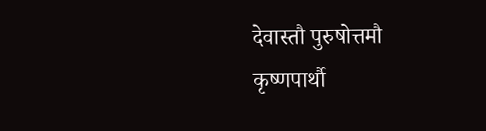देवास्तौ पुरुषोत्तमौ
कृष्णपार्थौ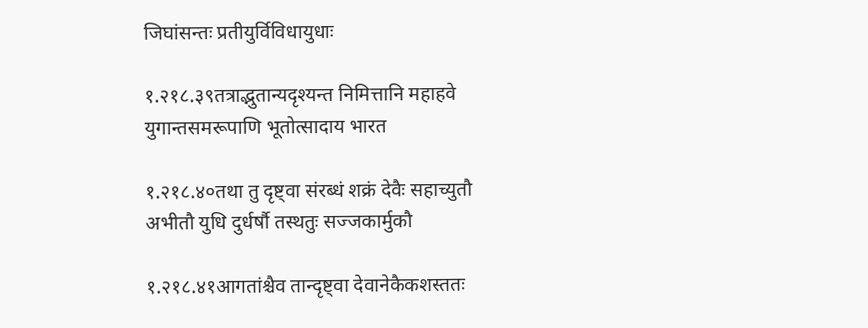जिघांसन्तः प्रतीयुर्विविधायुधाः

१.२१८.३९तत्राद्भुतान्यदृश्यन्त निमित्तानि महाहवे
युगान्तसमरूपाणि भूतोत्सादाय भारत

१.२१८.४०तथा तु दृष्ट्वा संरब्धं शक्रं देवैः सहाच्युतौ
अभीतौ युधि दुर्धर्षौ तस्थतुः सज्जकार्मुकौ

१.२१८.४१आगतांश्चैव तान्दृष्ट्वा देवानेकैकशस्ततः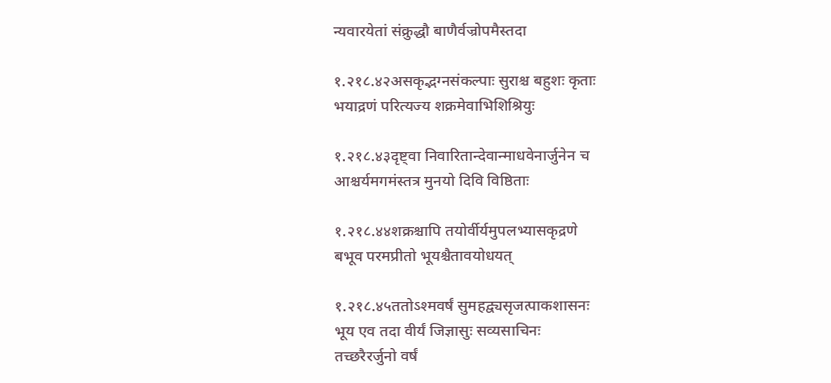न्यवारयेतां संक्रुद्धौ बाणैर्वज्रोपमैस्तदा

१.२१८.४२असकृद्भग्नसंकल्पाः सुराश्च बहुशः कृताः
भयाद्रणं परित्यज्य शक्रमेवाभिशिश्रियुः

१.२१८.४३दृष्ट्वा निवारितान्देवान्माधवेनार्जुनेन च
आश्चर्यमगमंस्तत्र मुनयो दिवि विष्ठिताः

१.२१८.४४शक्रश्चापि तयोर्वीर्यमुपलभ्यासकृद्रणे
बभूव परमप्रीतो भूयश्चैतावयोधयत्

१.२१८.४५ततोऽश्मवर्षं सुमहद्व्यसृजत्पाकशासनः
भूय एव तदा वीर्यं जिज्ञासुः सव्यसाचिनः
तच्छरैरर्जुनो वर्षं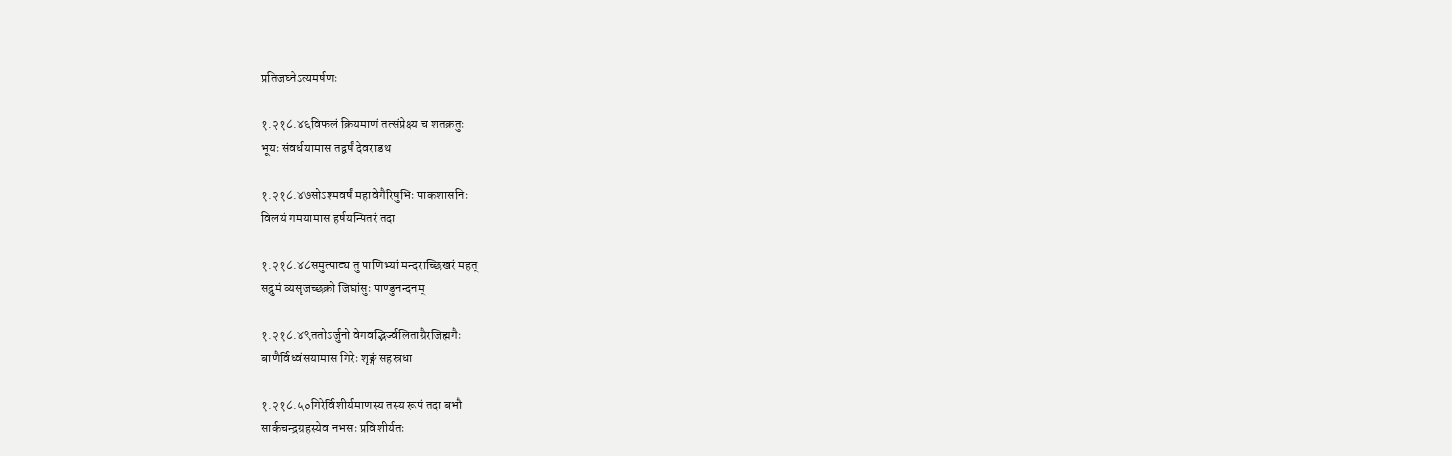प्रतिजघ्नेऽत्यमर्षणः

१.२१८.४६विफलं क्रियमाणं तत्संप्रेक्ष्य च शतक्रतुः
भूयः संवर्धयामास तद्वर्षं देवराडथ

१.२१८.४७सोऽश्मवर्षं महावेगैरिषुभिः पाकशासनिः
विलयं गमयामास हर्षयन्पितरं तदा

१.२१८.४८समुत्पाट्य तु पाणिभ्यां मन्दराच्छिखरं महत्
सद्रुमं व्यसृजच्छक्रो जिघांसुः पाण्डुनन्दनम्

१.२१८.४९ततोऽर्जुनो वेगवद्भिर्ज्वलिताग्रैरजिह्मगैः
बाणैर्विध्वंसयामास गिरेः शृङ्गं सहस्रधा

१.२१८.५०गिरेर्विशीर्यमाणस्य तस्य रूपं तदा बभौ
सार्कचन्द्रग्रहस्येव नभसः प्रविशीर्यतः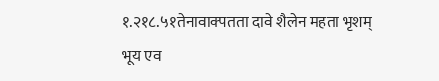१.२१८.५१तेनावाक्पतता दावे शैलेन महता भृशम्
भूय एव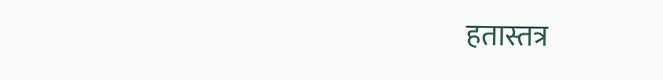हतास्तत्र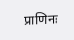प्राणिनः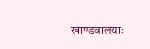खाण्डवालयाः